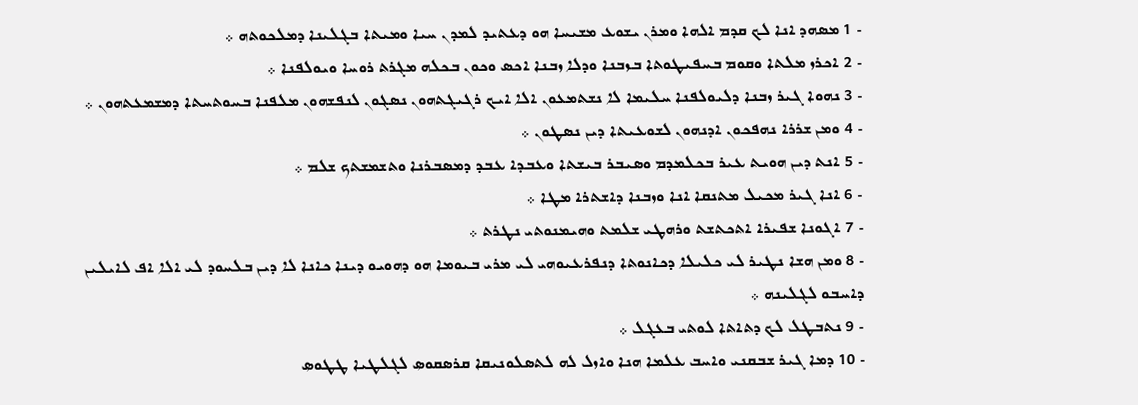- 1 ܡܤܗܕ ܐܢܐ ܠܟ ܩܕܡ ܐܠܗܐ ܘܡܪܢ ܝܫܘܥ ܡܫܝܚܐ ܗܘ ܕܥܬܝܕ ܠܡܕܢ ܚܝܐ ܘܡܝܬܐ ܒܓܠܝܢܐ ܕܡܠܟܘܬܗ ܀
- 2 ܐܟܪܙ ܡܠܬܐ ܘܩܘܡ ܒܚܦܝܛܘܬܐ ܒܙܒܢܐ ܘܕܠܐ ܙܒܢܐ ܐܟܤ ܘܟܘܢ ܒܟܠܗ ܡܓܪܬ ܪܘܚܐ ܘܝܘܠܦܢܐ ܀
- 3 ܢܗܘܐ ܓܝܪ ܙܒܢܐ ܕܠܝܘܠܦܢܐ ܚܠܝܡܐ ܠܐ ܢܫܬܡܥܘܢ ܐܠܐ ܐܝܟ ܪܓܝܓܬܗܘܢ ܢܤܓܘܢ ܠܢܦܫܗܘܢ ܡܠܦܢܐ ܒܚܘܬܚܬܐ ܕܡܫܡܥܬܗܘܢ ܀
- 4 ܘܡܢ ܫܪܪܐ ܢܗܦܟܘܢ ܐܕܢܗܘܢ ܠܫܘܥܝܬܐ ܕܝܢ ܢܤܛܘܢ ܀
- 5 ܐܢܬ ܕܝܢ ܗܘܝܬ ܥܝܪ ܒܟܠܡܕܡ ܘܤܝܒܪ ܒܝܫܬܐ ܘܥܒܕܐ ܥܒܕ ܕܡܤܒܪܢܐ ܘܬܫܡܫܬܟ ܫܠܡ ܀
- 6 ܐܢܐ ܓܝܪ ܡܟܝܠ ܡܬܢܩܐ ܐܢܐ ܘܙܒܢܐ ܕܐܫܬܪܐ ܡܛܐ ܀
- 7 ܐܓܘܢܐ ܫܦܝܪܐ ܐܬܟܬܫܬ ܘܪܗܛܝ ܫܠܡܬ ܘܗܝܡܢܘܬܝ ܢܛܪܬ ܀
- 8 ܘܡܢ ܗܫܐ ܢܛܝܪ ܠܝ ܟܠܝܠܐ ܕܟܐܢܘܬܐ ܕܢܦܪܥܝܘܗܝ ܠܝ ܡܪܝ ܒܝܘܡܐ ܗܘ ܕܗܘܝܘ ܕܝܢܐ ܟܐܢܐ ܠܐ ܕܝܢ ܒܠܚܘܕ ܠܝ ܐܠܐ ܐܦ ܠܐܝܠܝܢ ܕܐܚܒܘ ܠܓܠܝܢܗ ܀
- 9 ܢܬܒܛܠ ܠܟ ܕܬܐܬܐ ܠܘܬܝ ܒܥܓܠ ܀
- 10 ܕܡܐ ܓܝܪ ܫܒܩܢܝ ܘܐܚܒ ܥܠܡܐ ܗܢܐ ܘܐܙܠ ܠܗ ܠܬܤܠܘܢܝܩܐ ܩܪܤܩܘܤ ܠܓܠܛܝܐ ܛܛܘܤ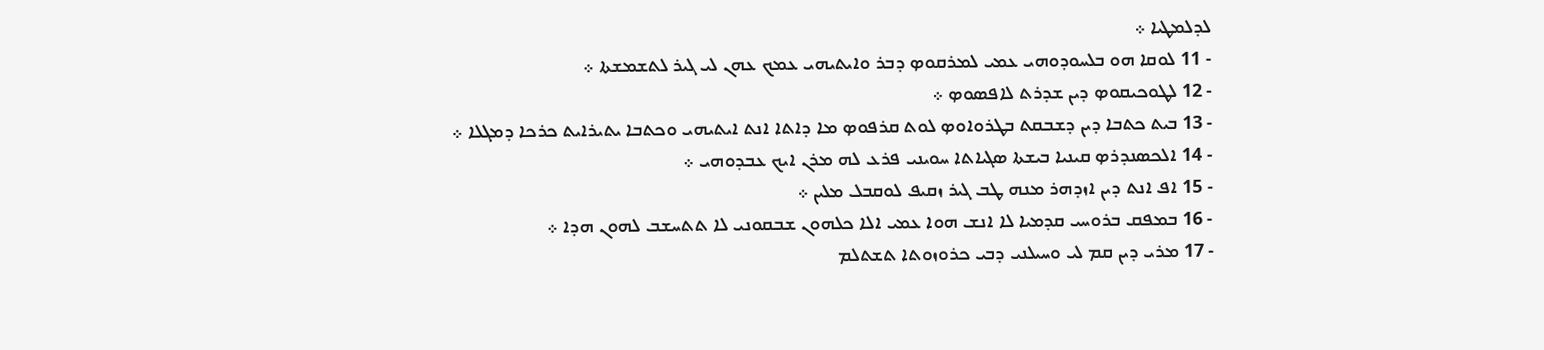ܠܕܠܡܛܝܐ ܀
- 11 ܠܘܩܐ ܗܘ ܒܠܚܘܕܘܗܝ ܥܡܝ ܠܡܪܩܘܤ ܕܒܪ ܘܐܝܬܝܗܝ ܥܡܟ ܥܗܢ ܠܝ ܓܝܪ ܠܬܫܡܫܬܐ ܀
- 12 ܠܛܘܟܝܩܘܤ ܕܝܢ ܫܕܪܬ ܠܐܦܤܘܤ ܀
- 13 ܒܝܬ ܟܬܒܐ ܕܝܢ ܕܫܒܩܬ ܒܛܪܘܐܘܤ ܠܘܬ ܩܪܦܘܤ ܡܐ ܕܐܬܐ ܐܢܬ ܐܝܬܝܗܝ ܘܟܬܒܐ ܝܬܝܪܐܝܬ ܟܪܟܐ ܕܡܓܠܐ ܀
- 14 ܐܠܟܤܢܕܪܤ ܩܝܢܝܐ ܒܝܫܬܐ ܤܓܝܐܬܐ ܚܘܝܢܝ ܦܪܥ ܠܗ ܡܪܢ ܐܝܟ ܥܒܕܘܗܝ ܀
- 15 ܐܦ ܐܢܬ ܕܝܢ ܐܙܕܗܪ ܡܢܗ ܛܒ ܓܝܪ ܙܩܝܦ ܠܘܩܒܠ ܡܠܝܢ ܀
- 16 ܒܡܦܩ ܒܪܘܚܝ ܩܕܡܝܐ ܠܐ ܐܢܫ ܗܘܐ ܥܡܝ ܐܠܐ ܟܠܗܘܢ ܫܒܩܘܢܝ ܠܐ ܬܬܚܫܒ ܠܗܘܢ ܗܕܐ ܀
- 17 ܡܪܝ ܕܝܢ ܩܡ ܠܝ ܘܚܝܠܢܝ ܕܒܝ ܟܪܘܙܘܬܐ ܬܫܬܠܡ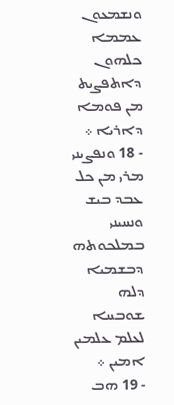ܘܢܫܡܥܘܢ ܥܡܡܐ ܟܠܗܘܢ ܕܐܬܦܨܝܬ ܡܢ ܦܘܡܐ ܕܐܪܝܐ ܀
- 18 ܘܢܦܨܝܢܝ ܡܪܝ ܡܢ ܟܠ ܥܒܕ ܒܝܫ ܘܢܚܝܢܝ ܒܡܠܟܘܬܗ ܕܒܫܡܝܐ ܕܠܗ ܫܘܒܚܐ ܠܥܠܡ ܥܠܡܝܢ ܐܡܝܢ ܀
- 19 ܗܒ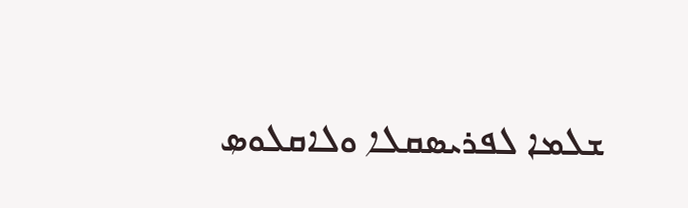ܫܠܡܐ ܠܦܪܝܤܩܠܐ ܘܠܐܩܠܘܤ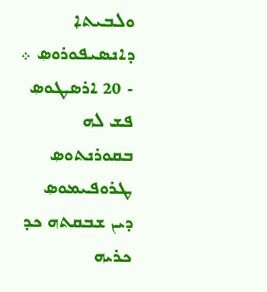ܘܠܒܝܬܐ ܕܐܢܤܝܦܘܪܘܤ ܀
- 20 ܐܪܤܛܘܤ ܦܫ ܠܗ ܒܩܘܪܢܬܘܤ ܛܪܘܦܝܡܘܤ ܕܝܢ ܫܒܩܬܗ ܟܕ ܟܪܝܗ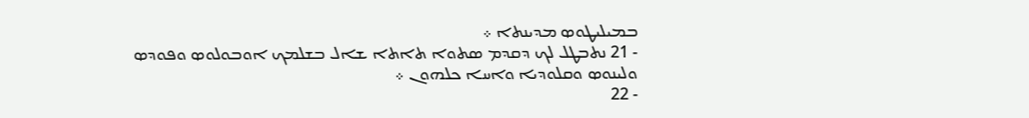ܒܡܝܠܝܛܘܤ ܡܕܝܢܬܐ ܀
- 21 ܢܬܒܛܠ ܠܟ ܕܩܕܡ ܤܬܘܐ ܬܐܬܐ ܫܐܠ ܒܫܠܡܟ ܐܘܒܘܠܘܤ ܘܦܘܕܤ ܘܠܝܢܘܤ ܘܩܠܘܕܝܐ ܘܐܚܐ ܟܠܗܘܢ ܀
- 22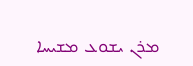ܡܪܢ ܝܫܘܥ ܡܫܝܚܐ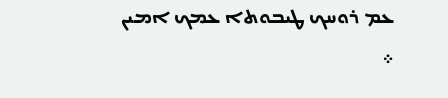ܥܡ ܪܘܚܟ ܛܝܒܘܬܐ ܥܡܟ ܐܡܝܢ ܀